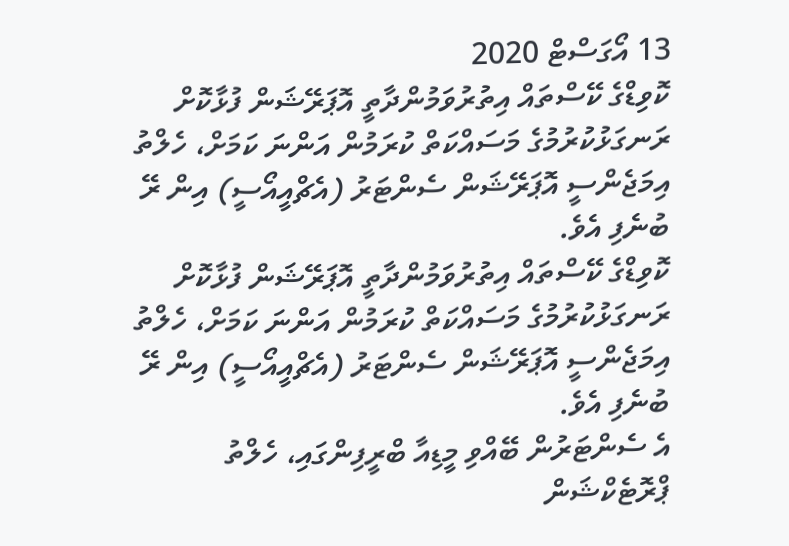13 އޯގަސްޓް 2020
ކޮވިޑްގެ ކޭސްތައް އިތުރުވަމުންދާތީ އޮޕަރޭޝަން ފުޅާކޮށް ރަނގަޅުކުރުމުގެ މަސައްކަތް ކުރަމުން އަންނަ ކަމަށް، ހެލްތު އިމަޖެންސީ އޮޕަރޭޝަން ސެންޓަރު (އެޗްއީއޯސީ) އިން ރޭ ބުނެފި އެވެ.
ކޮވިޑްގެ ކޭސްތައް އިތުރުވަމުންދާތީ އޮޕަރޭޝަން ފުޅާކޮށް ރަނގަޅުކުރުމުގެ މަސައްކަތް ކުރަމުން އަންނަ ކަމަށް، ހެލްތު އިމަޖެންސީ އޮޕަރޭޝަން ސެންޓަރު (އެޗްއީއޯސީ) އިން ރޭ ބުނެފި އެވެ.
އެ ސެންޓަރުން ބޭއްވި މީޑިއާ ބްރީފިންގައި، ހެލްތު ޕްރޮޓެކްޝަން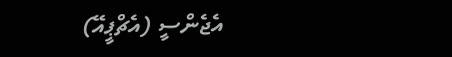އެޖެންސީ (އެޗްޕީއޭ)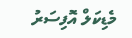މެޑިކަލް އޮފިސަރު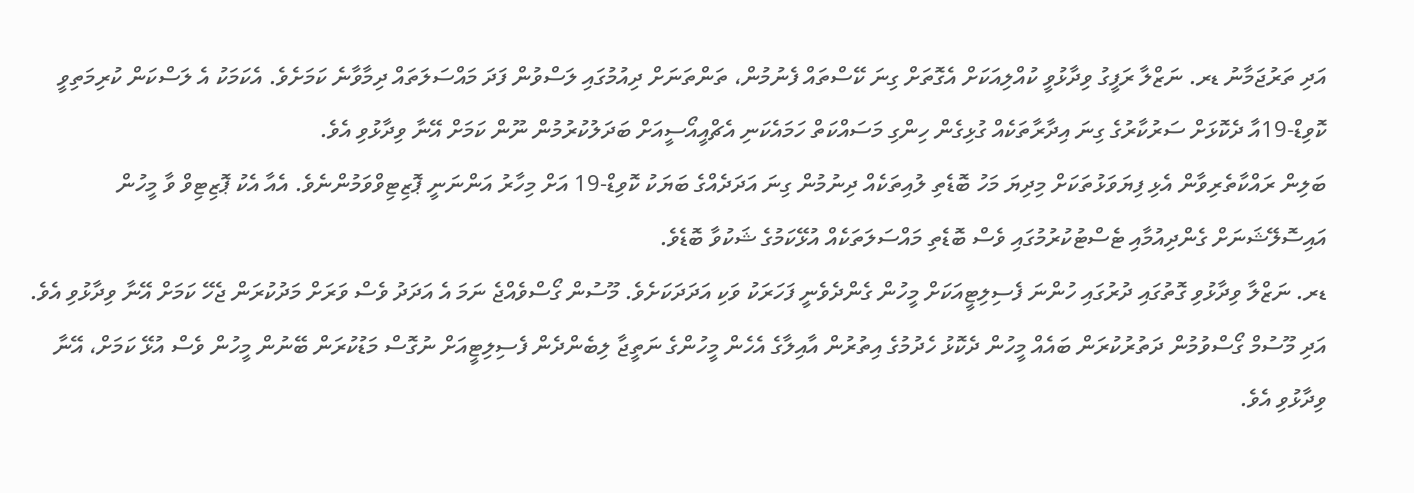އަދި ތަރުޖަމާނު ޑރ. ނަޒްލާ ރަފީގު ވިދާޅުވީ ކުއްލިއަކަށް އެގޮތަށް ގިނަ ކޭސްތައް ފެނުމުން، ތަންތަނަށް ދިއުމުގައި ލަސްވުން ފަދަ މައްސަލަތައް ދިމާވާނެ ކަމަށެވެ. އެކަމަކު އެ ލަސްކަން ކުރިމަތިވީ ކޮވިޑް-19އާ ދެކޮޅަށް ސަރުކާރުގެ ގިނަ އިދާރާތަކެއް ގުޅިގެން ހިންގި މަސައްކަތް ހަމައެކަނި އެޗްއީއޯސީއަށް ބަދަލުކުރުމުން ނޫން ކަމަށް އޭނާ ވިދާޅުވި އެވެ.
ބަލިން ރައްކާތެރިވާން އެޅި ފިޔަވަޅުތަކަށް މިދިޔަ މަހު ބޮޑެތި ލުއިތަކެއް ދިނުމުން ގިނަ އަދަދެއްގެ ބަޔަކު ކޮވިޑް-19 އަށް މިހާރު އަންނަނީ ޕޮޒިޓިވްވަމުންނެވެ. އެއާ އެކު ޕޮޒިޓިވް ވާ މީހުން އައިސޮލޭޝަނަށް ގެންދިއުމާއި ޓެސްޓުކުރުމުގައި ވެސް ބޮޑެތި މައްސަލަތަކެއް އުޅޭކަމުގެ ޝަކުވާ ބޮޑެވެ.
ޑރ. ނަޒްލާ ވިދާޅުވި ގޮތުގައި ދުރުގައި ހުންނަ ފެސިލިޓީއަކަށް މީހުން ގެންދެވެނީ ފަހަރަކު ވަކި އަދަދަކަށެވެ. މޫސުން ގޯސްވެއްޖެ ނަމަ އެ އަދަދު ވެސް ވަރަށް މަދުކުރަން ޖެހޭ ކަމަށް އޭނާ ވިދާޅުވި އެވެ. އަދި މޫސުމް ގޯސްވުމުން ދަތުރުކުރަން ބައެއް މީހުން ދެކޮޅު ހެދުމުގެ އިތުރުން އާއިލާގެ އެހެން މީހުންގެ ނަތީޖާ ލިބެންދެން ފެސިލިޓީއަށް ނުގޮސް މަޑުކުރަން ބޭނުން މީހުން ވެސް އުޅޭ ކަމަށް، އޭނާ ވިދާޅުވި އެވެ.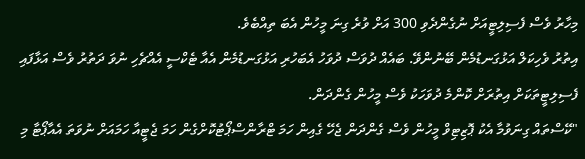މިހާރު ވެސް ފެސިލިޓީއަށް ނުގެންދެވި 300 އަށް ވުރެ ގިނަ މީހުން އެބަ ތިއްބެވެ.
އިތުރު ވެހިކަލް އަޅުގަނޑުމެން ބޭނުންވޭ. ބައެއް ދުވަސް ދުވަހު އެބަހުރި އަޅުގަނޑުމެން އެއާ ޓެކްސީ އެއްޗެހި ނުވަ ދަތުރު ވެސް އަޅާފައި ފެސިލިޓީތަކަށް އިތުރަށް ކޮންމެ ދުވަހަކު ވެސް މީހުން ގެންދަން.
"ކޭސްތައް ގިނަވުމާ އެކު ޕޮޒިޓިވް މީހުން ވެސް ގެންދަން ޖެހޭ ގެއިން ހަމަ ޓްރާންސްޕޯޓުކޮށްގެން ހަމަ ޖެޓީއާ ހަމައަށް ނުވަތަ އެއާޕޯޓާ މި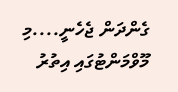ގެންދަން ޖެހެނީ....މި މޫވްމަންޓުގައި އިތުރު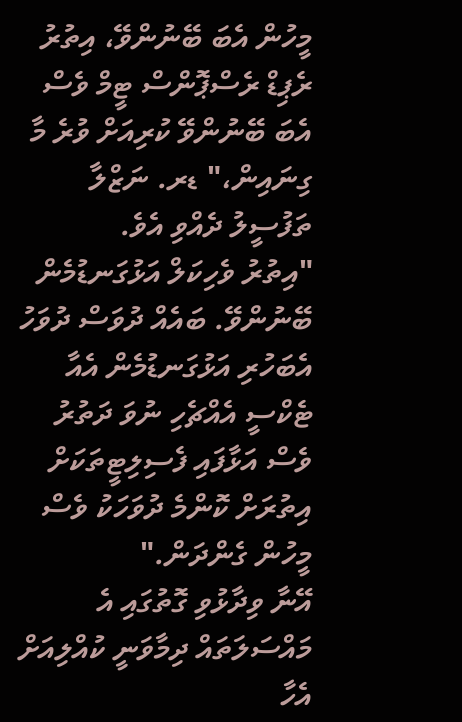މީހުން އެބަ ބޭނުންވޭ، އިތުރު ރެޕިޑް ރެސްޕޮންސް ޓީމް ވެސް އެބަ ބޭނުންވޭ ކުރިއަށް ވުރެ މާ ގިނައިން،" ޑރ. ނަޒްލާ ތަފުސީލު ދެއްވި އެވެ.
"އިތުރު ވެހިކަލް އަޅުގަނޑުމެން ބޭނުންވޭ. ބައެއް ދުވަސް ދުވަހު އެބަހުރި އަޅުގަނޑުމެން އެއާ ޓެކްސީ އެއްޗެހި ނުވަ ދަތުރު ވެސް އަޅާފައި ފެސިލިޓީތަކަށް އިތުރަށް ކޮންމެ ދުވަހަކު ވެސް މީހުން ގެންދަން."
އޭނާ ވިދާޅުވި ގޮތުގައި އެ މައްސަލަތައް ދިމާވަނީ ކުއްލިއަށް އެހާ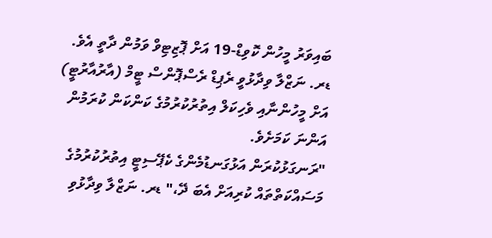ބައިވަރު މީހުން ކޮވިޑް-19 އަށް ޕޮޒިޓިވް ވަމުން ދާތީ އެވެ.
ޑރ. ނަޒްލާ ވިދާޅުވީ ރެޕިޑް ރެސްޕޮންސް ޓީމް (އާރުއާރުޓީ) އަށް މީހުންނާއި ވެހިކަލް އިތުރުކުރުމުގެ ކަންކަން ކުރަމުން އަންނަ ކަމަށެވެ.
"ރަނގަޅުކުރަން އަޅުގަނޑުމެންގެ ކެޕޭސިޓީ އިތުރުކުރުމުގެ މަސައްކަތްތައް ކުރިއަށް އެބަ ދޭ،" ޑރ. ނަޒްލާ ވިދާޅުވި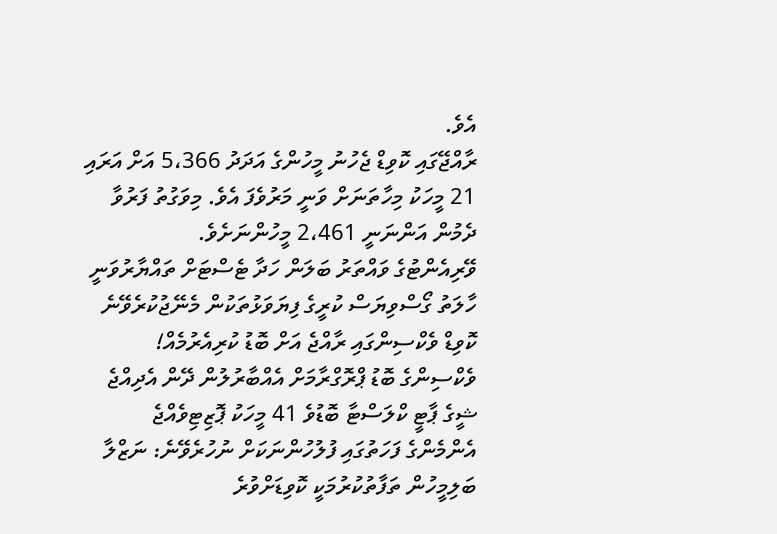އެވެ.
ރާއްޖޭގައި ކޮވިޑް ޖެހުނު މީހުންގެ އަދަދު 5،366 އަށް އަރައި 21 މީހަކު މިހާތަނަށް ވަނީ މަރުވެފަ އެވެ. މިވަގުތު ފަރުވާ ދެމުން އަންނަނީ 2،461 މީހުންނަށެވެ.
ވޭރިއެންޓުގެ ވައްތަރު ބަލަން ހަދާ ޓެސްޓަށް ތައްޔާރުވަނީ
ހާލަތު ގޯސްވިޔަސް ކުރީގެ ފިޔަވަޅުތަކުން މެނޭޖުކުރެވޭނެ
ކޮވިޑް ވެކްސިންގައި ރާއްޖެ އަށް ބޮޑު ކުރިއެރުމެއް!
ވެކްސިންގެ ބޮޑު ޕްރޮގްރާމަށް އެއްބާރުލުން ދޭން އެދިއްޖެ
ޝީގެ ޕާޓީ ކްލަސްޓާ ބޮޑުވެ 41 މީހަކު ޕޮޒިޓިވެއްޖެ
އެންމެންގެ ފަހަތުގައި ފުލުހުންނަކަށް ނުހުރެވޭނެ: ނަޒްލާ
ބަލިމީހުން ތަފާތުކުރުމަކީ ކޮވިޑަށްވުރެ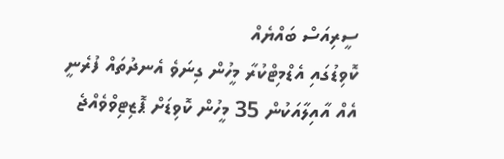ސީރިއަސް ބައްޔެއް
ކޮވިޑުގައި އެޑްމިޓްކުރާ މީހުން ގިނަވެ އެނދުތައް ފުރެނީ
އެއް އާއިލާއަކުން 35 މީހުން ކޮވިޑަށް ޕޮޒިޓިވްވެއްޖެ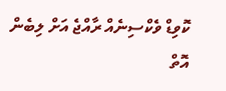ކޮވިޑް ވެކްސިނެއް ރާއްޖެ އަށް ލިބެން އޮތް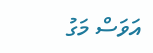އަވަސް މަގު